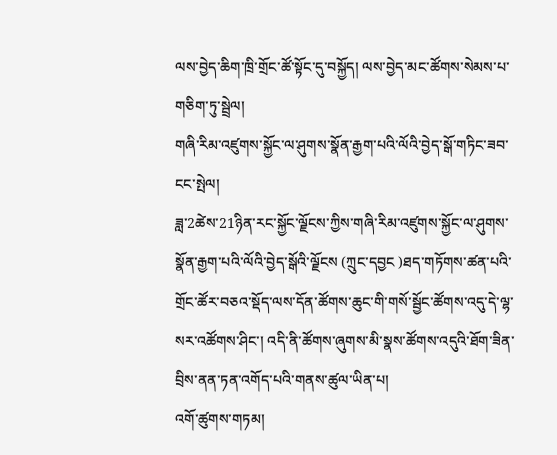ལས་བྱེད་ཆིག་ཁྲི་གྲོང་ཚོ་སྟོང་དུ་བསྐྱོད། ལས་བྱེད་མང་ཚོགས་སེམས་པ་གཅིག་ཏུ་སྦྲེལ།
གཞི་རིམ་འཛུགས་སྐྱོང་ལ་ཤུགས་སྣོན་རྒྱག་པའི་ལོའི་བྱེད་སྒོ་གཏིང་ཟབ་ངང་སྤེལ།
ཟླ་2ཚེས་21ཉིན་རང་སྐྱོང་ལྗོངས་ཀྱིས་གཞི་རིམ་འཛུགས་སྐྱོང་ལ་ཤུགས་སྣོན་རྒྱག་པའི་ལོའི་བྱེད་སྒོའི་ལྗོངས (ཀྲུང་དབྱང )ཐད་གཏོགས་ཚན་པའི་གྲོང་ཚོར་བཅའ་སྡོད་ལས་དོན་ཚོགས་ཆུང་གི་གསོ་སྦྱོང་ཚོགས་འདུ་དེ་ལྷ་སར་འཚོགས་ཤིང་། འདི་ནི་ཚོགས་ཞུགས་མི་སྣས་ཚོགས་འདུའི་ཐོག་ཟིན་བྲིས་ནན་ཏན་འགོད་པའི་གནས་ཚུལ་ཡིན་པ།
འགོ་ཚུགས་གཏམ།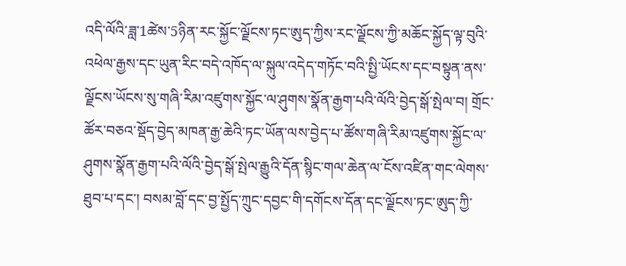འདི་ལོའི་ཟླ་1ཚེས་5ཉིན་རང་སྐྱོང་ལྗོངས་ཏང་ཨུད་ཀྱིས་རང་ལྗོངས་ཀྱི་མཆོང་སྐྱོད་ལྟ་བུའི་འཕེལ་རྒྱས་དང་ཡུན་རིང་བདེ་འཁོད་ལ་སྐུལ་འདེད་གཏོང་བའི་སྤྱི་ཡོངས་དང་བསྟུན་ནས་ལྗོངས་ཡོངས་སུ་གཞི་རིམ་འཛུགས་སྐྱོང་ལ་ཤུགས་སྣོན་རྒྱག་པའི་ལོའི་བྱེད་སྒོ་སྤེལ་བ། གྲོང་ཚོར་བཅའ་སྡོད་བྱེད་མཁན་རྒྱ་ཆེའི་ཏང་ཡོན་ལས་བྱེད་པ་ཚོས་གཞི་རིམ་འཛུགས་སྐྱོང་ལ་ཤུགས་སྣོན་རྒྱག་པའི་ལོའི་བྱེད་སྒོ་སྤེལ་རྒྱུའི་དོན་སྙིང་གལ་ཆེན་ལ་ངོས་འཛིན་གང་ལེགས་ཐུབ་པ་དང་། བསམ་བློ་དང་བྱ་སྤྱོད་ཀྲུང་དབྱང་གི་དགོངས་དོན་དང་ལྗོངས་ཏང་ཨུད་ཀྱི་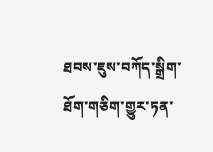ཐབས་ཇུས་བཀོད་སྒྲིག་ཐོག་གཅིག་གྱུར་ཏན་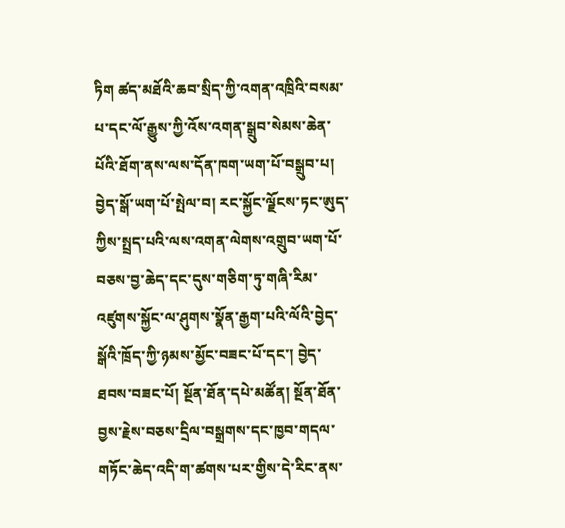ཏིག ཚད་མཐོའི་ཆབ་སྲིད་ཀྱི་འགན་འཁྲིའི་བསམ་པ་དང་ལོ་རྒྱུས་ཀྱི་འོས་འགན་སྒྲུབ་སེམས་ཆེན་པོའི་ཐོག་ནས་ལས་དོན་ཁག་ཡག་པོ་བསྒྲུབ་པ། བྱེད་སྒོ་ཡག་པོ་སྤེལ་བ། རང་སྐྱོང་ལྗོངས་ཏང་ཨུད་ཀྱིས་སྤྲད་པའི་ལས་འགན་ལེགས་འགྲུབ་ཡག་པོ་བཅས་བྱ་ཆེད་དང་དུས་གཅིག་ཏུ་གཞི་རིམ་འཛུགས་སྐྱོང་ལ་ཤུགས་སྣོན་རྒྱག་པའི་ལོའི་བྱེད་སྒོའི་ཁྲོད་ཀྱི་ཉམས་མྱོང་བཟང་པོ་དང་། བྱེད་ཐབས་བཟང་པོ། སྔོན་ཐོན་དཔེ་མཚོན། སྔོན་ཐོན་བྱས་རྗེས་བཅས་དྲིལ་བསྒྲགས་དང་ཁྱབ་གདལ་གཏོང་ཆེད་འདི་ག་ཚགས་པར་གྱིས་དེ་རིང་ནས་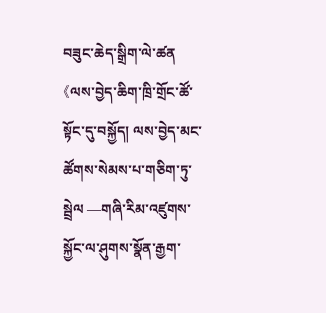བཟུང་ཆེད་སྒྲིག་ལེ་ཚན 《ལས་བྱེད་ཆིག་ཁྲི་གྲོང་ཚོ་སྟོང་དུ་བསྐྱོད། ལས་བྱེད་མང་ཚོགས་སེམས་པ་གཅིག་ཏུ་སྦྲེལ —གཞི་རིམ་འཛུགས་སྐྱོང་ལ་ཤུགས་སྣོན་རྒྱག་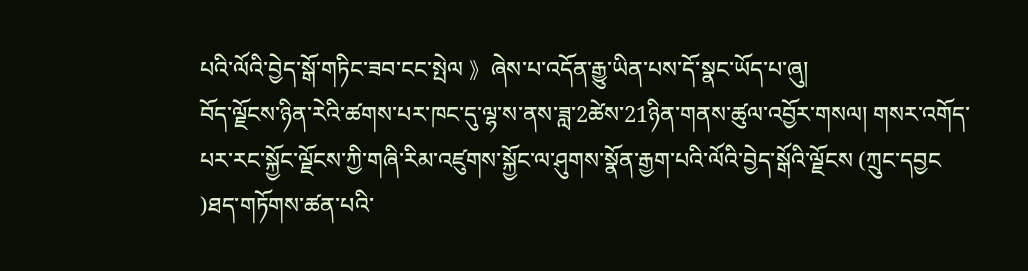པའི་ལོའི་བྱེད་སྒོ་གཏིང་ཟབ་ངང་སྤེལ 》ཞེས་པ་འདོན་རྒྱུ་ཡིན་པས་དོ་སྣང་ཡོད་པ་ཞུ།
བོད་ལྗོངས་ཉིན་རེའི་ཚགས་པར་ཁང་དུ་ལྷ་ས་ནས་ཟླ་2ཚེས་21ཉིན་གནས་ཚུལ་འབྱོར་གསལ། གསར་འགོད་པར་རང་སྐྱོང་ལྗོངས་ཀྱི་གཞི་རིམ་འཛུགས་སྐྱོང་ལ་ཤུགས་སྣོན་རྒྱག་པའི་ལོའི་བྱེད་སྒོའི་ལྗོངས (ཀྲུང་དབྱང )ཐད་གཏོགས་ཚན་པའི་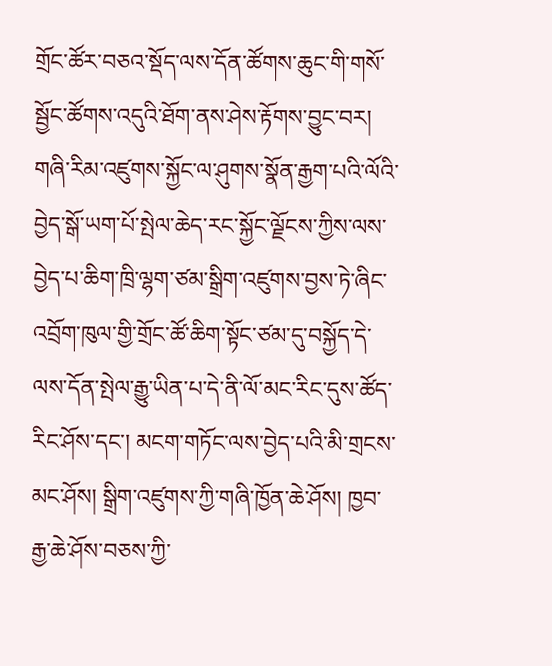གྲོང་ཚོར་བཅའ་སྡོད་ལས་དོན་ཚོགས་ཆུང་གི་གསོ་སྦྱོང་ཚོགས་འདུའི་ཐོག་ནས་ཤེས་རྟོགས་བྱུང་བར། གཞི་རིམ་འཛུགས་སྐྱོང་ལ་ཤུགས་སྣོན་རྒྱག་པའི་ལོའི་བྱེད་སྒོ་ཡག་པོ་སྤེལ་ཆེད་རང་སྐྱོང་ལྗོངས་ཀྱིས་ལས་བྱེད་པ་ཆིག་ཁྲི་ལྷག་ཙམ་སྒྲིག་འཛུགས་བྱས་ཏེ་ཞིང་འབྲོག་ཁུལ་གྱི་གྲོང་ཚོ་ཆིག་སྟོང་ཙམ་དུ་བསྐྱོད་དེ་ལས་དོན་སྤེལ་རྒྱུ་ཡིན་པ་དེ་ནི་ལོ་མང་རིང་དུས་ཚོད་རིང་ཤོས་དང་། མངག་གཏོང་ལས་བྱེད་པའི་མི་གྲངས་མང་ཤོས། སྒྲིག་འཛུགས་ཀྱི་གཞི་ཁྱོན་ཆེ་ཤོས། ཁྱབ་རྒྱ་ཆེ་ཤོས་བཅས་ཀྱི་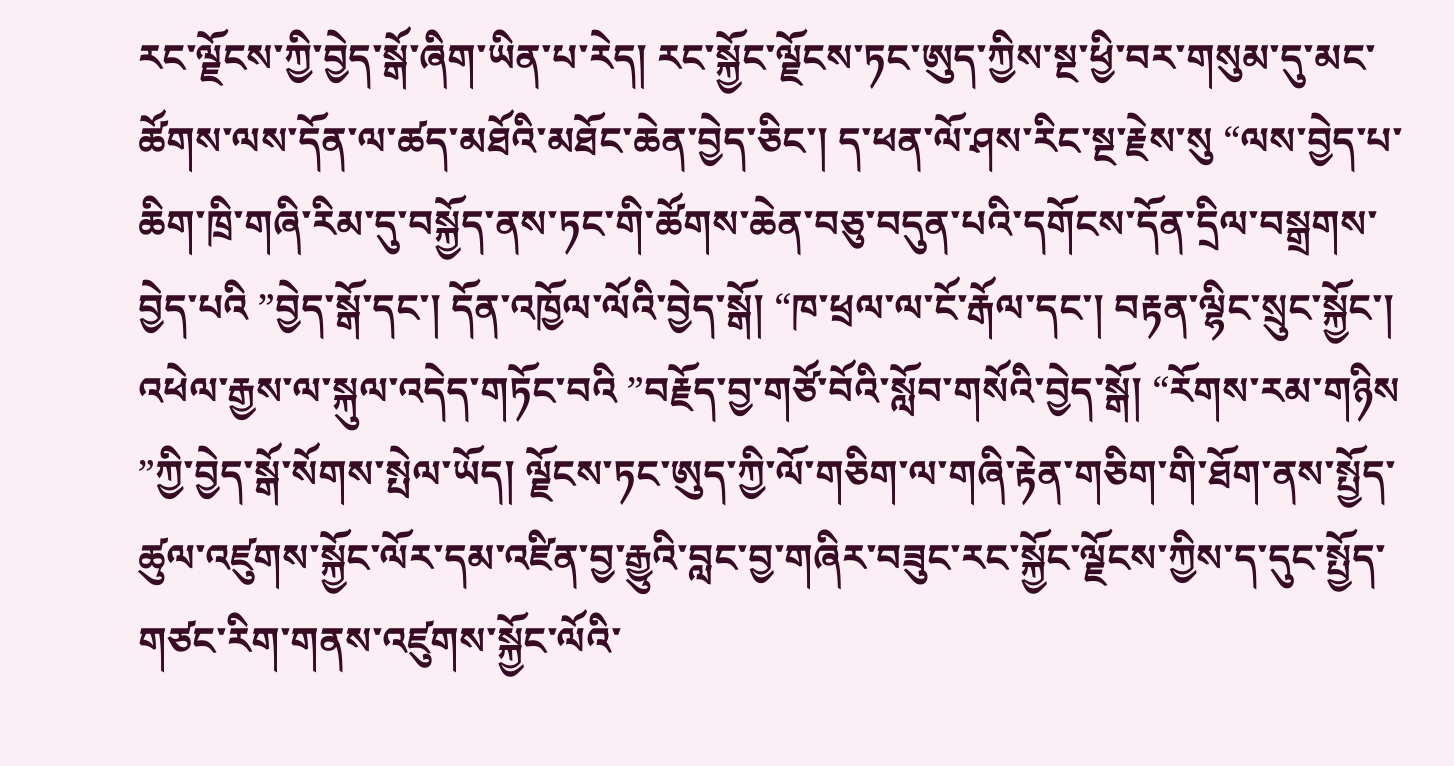རང་ལྗོངས་ཀྱི་བྱེད་སྒོ་ཞིག་ཡིན་པ་རེད། རང་སྐྱོང་ལྗོངས་ཏང་ཨུད་ཀྱིས་སྔ་ཕྱི་བར་གསུམ་དུ་མང་ཚོགས་ལས་དོན་ལ་ཚད་མཐོའི་མཐོང་ཆེན་བྱེད་ཅིང་། ད་ཕན་ལོ་ཤས་རིང་སྔ་རྗེས་སུ “ལས་བྱེད་པ་ཆིག་ཁྲི་གཞི་རིམ་དུ་བསྐྱོད་ནས་ཏང་གི་ཚོགས་ཆེན་བཅུ་བདུན་པའི་དགོངས་དོན་དྲིལ་བསྒྲགས་བྱེད་པའི ”བྱེད་སྒོ་དང་། དོན་འཁྱོལ་ལོའི་བྱེད་སྒོ། “ཁ་ཕྲལ་ལ་ངོ་རྒོལ་དང་། བརྟན་ལྷིང་སྲུང་སྐྱོང་། འཕེལ་རྒྱས་ལ་སྐུལ་འདེད་གཏོང་བའི ”བརྗོད་བྱ་གཙོ་བོའི་སློབ་གསོའི་བྱེད་སྒོ། “རོགས་རམ་གཉིས ”ཀྱི་བྱེད་སྒོ་སོགས་སྤེལ་ཡོད། ལྗོངས་ཏང་ཨུད་ཀྱི་ལོ་གཅིག་ལ་གཞི་རྟེན་གཅིག་གི་ཐོག་ནས་སྤྱོད་ཚུལ་འཛུགས་སྐྱོང་ལོར་དམ་འཛིན་བྱ་རྒྱུའི་བླང་བྱ་གཞིར་བཟུང་རང་སྐྱོང་ལྗོངས་ཀྱིས་ད་དུང་སྤྱོད་གཙང་རིག་གནས་འཛུགས་སྐྱོང་ལོའི་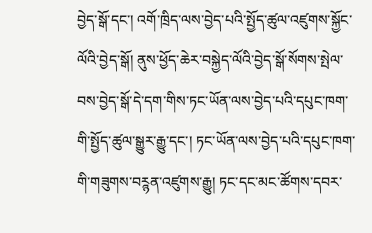བྱེད་སྒོ་དང་། འགོ་ཁྲིད་ལས་བྱེད་པའི་སྤྱོད་ཚུལ་འཛུགས་སྐྱོང་ལོའི་བྱེད་སྒོ། ནུས་ཕྱོད་ཆེར་བསྐྱེད་ལོའི་བྱེད་སྒོ་སོགས་སྤེལ་བས་བྱེད་སྒོ་དེ་དག་གིས་ཏང་ཡོན་ལས་བྱེད་པའི་དཔུང་ཁག་གི་སྤྱོད་ཚུལ་སྒྱུར་རྒྱུ་དང་། ཏང་ཡོན་ལས་བྱེད་པའི་དཔུང་ཁག་གི་གཟུགས་བཪྙན་འཛུགས་རྒྱུ། ཏང་དང་མང་ཚོགས་དབར་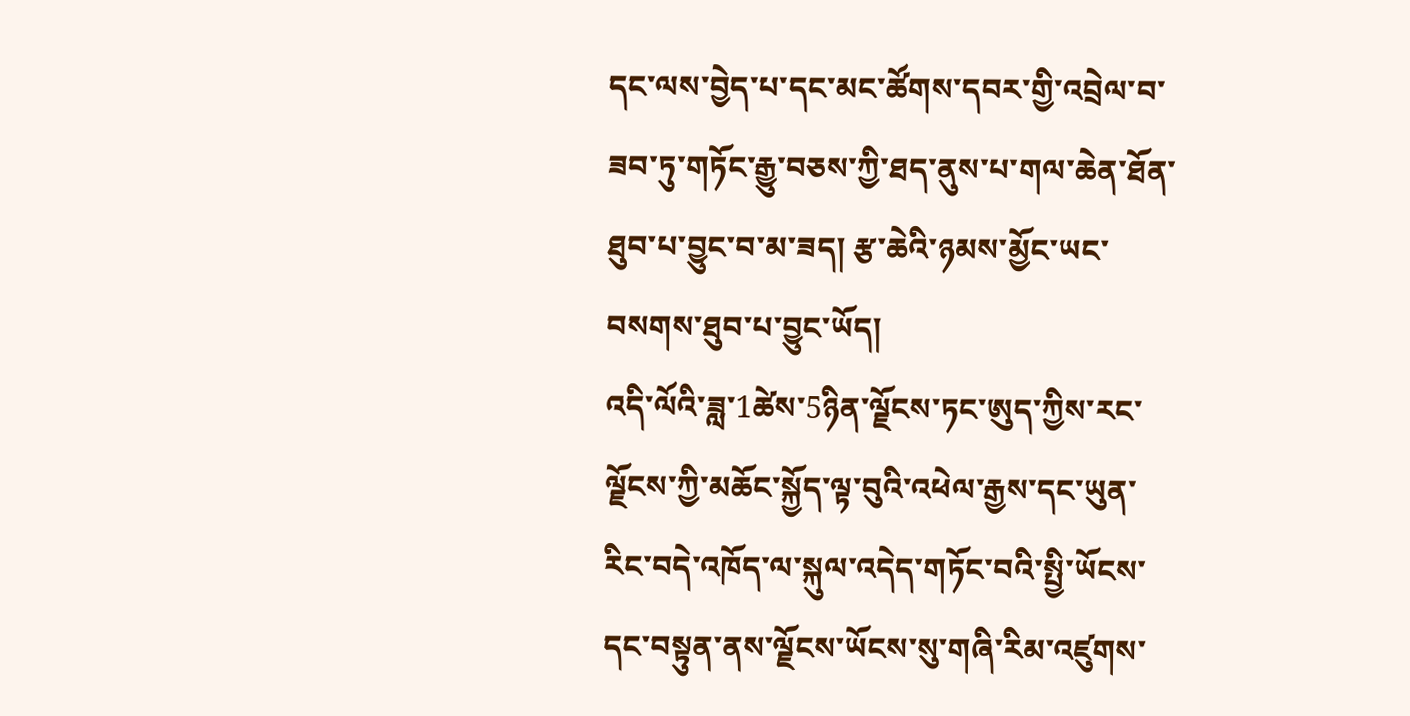དང་ལས་བྱེད་པ་དང་མང་ཚོགས་དབར་གྱི་འབྲེལ་བ་ཟབ་ཏུ་གཏོང་རྒྱུ་བཅས་ཀྱི་ཐད་ནུས་པ་གལ་ཆེན་ཐོན་ཐུབ་པ་བྱུང་བ་མ་ཟད། རྩ་ཆེའི་ཉམས་མྱོང་ཡང་བསགས་ཐུབ་པ་བྱུང་ཡོད།
འདི་ལོའི་ཟླ་1ཚེས་5ཉིན་ལྗོངས་ཏང་ཨུད་ཀྱིས་རང་ལྗོངས་ཀྱི་མཆོང་སྐྱོད་ལྟ་བུའི་འཕེལ་རྒྱས་དང་ཡུན་རིང་བདེ་འཁོད་ལ་སྐུལ་འདེད་གཏོང་བའི་སྤྱི་ཡོངས་དང་བསྟུན་ནས་ལྗོངས་ཡོངས་སུ་གཞི་རིམ་འཛུགས་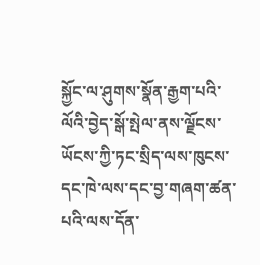སྐྱོང་ལ་ཤུགས་སྣོན་རྒྱག་པའི་ལོའི་བྱེད་སྒོ་སྤེལ་ནས་ལྗོངས་ཡོངས་ཀྱི་ཏང་སྲིད་ལས་ཁུངས་དང་ཁེ་ལས་དང་བྱ་གཞག་ཚན་པའི་ལས་དོན་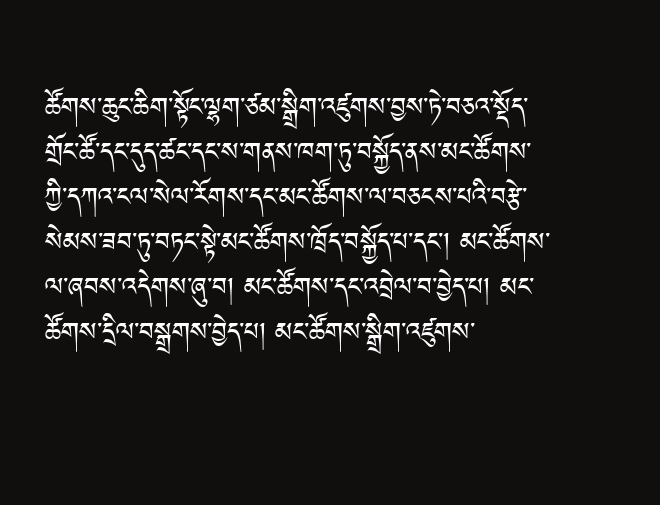ཚོགས་ཆུང་ཆིག་སྟོང་ལྷག་ཙམ་སྒྲིག་འཛུགས་བྱས་ཏེ་བཅའ་སྡོད་གྲོང་ཚོ་དང་དུད་ཚང་དང་ས་གནས་ཁག་ཏུ་བསྐྱོད་ནས་མང་ཚོགས་ཀྱི་དཀའ་ངལ་སེལ་རོགས་དང་མང་ཚོགས་ལ་བཅངས་པའི་བརྩེ་སེམས་ཟབ་ཏུ་བཏང་སྟེ་མང་ཚོགས་ཁྲོད་བསྐྱོད་པ་དང་། མང་ཚོགས་ལ་ཞབས་འདེགས་ཞུ་བ། མང་ཚོགས་དང་འབྲེལ་བ་བྱེད་པ། མང་ཚོགས་དྲིལ་བསྒྲགས་བྱེད་པ། མང་ཚོགས་སྒྲིག་འཛུགས་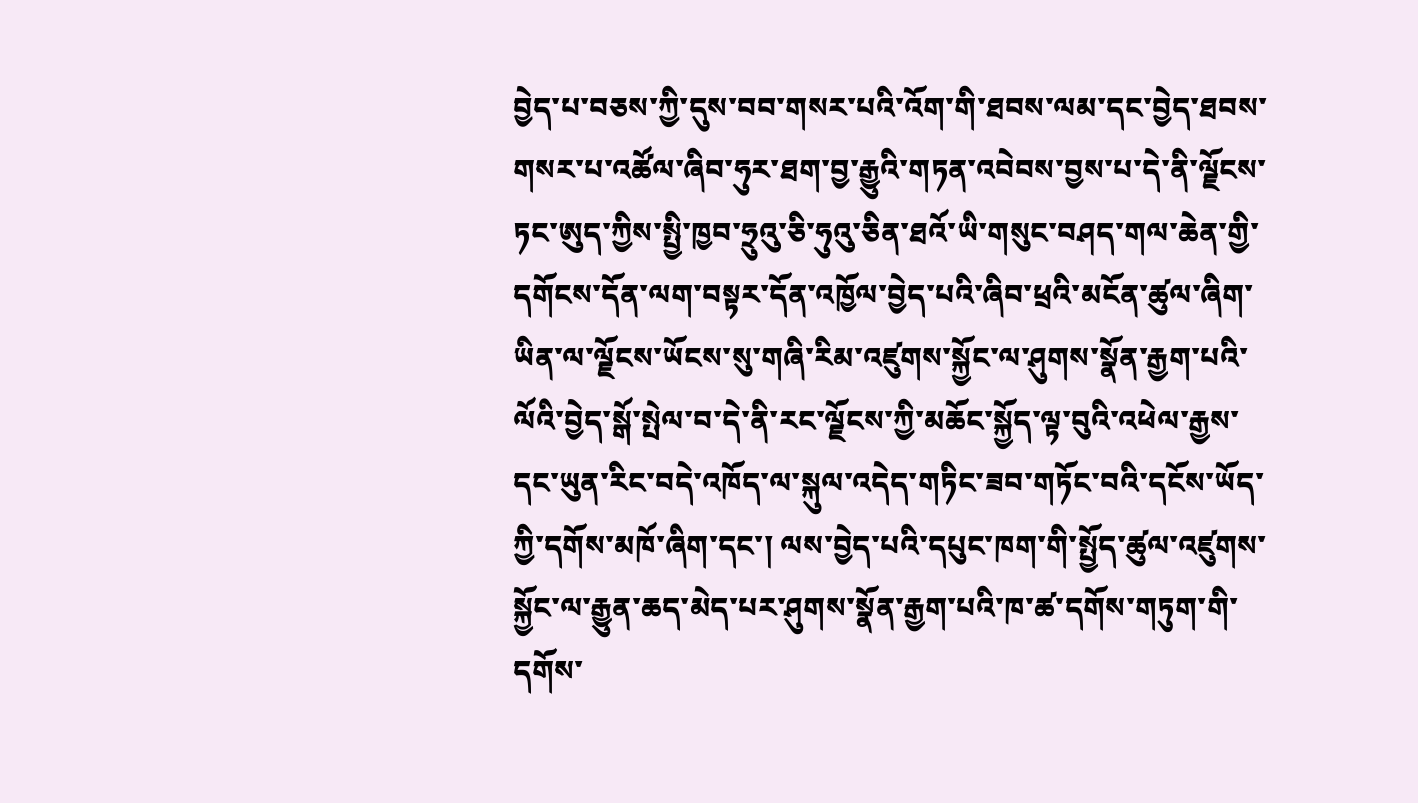བྱེད་པ་བཅས་ཀྱི་དུས་བབ་གསར་པའི་འོག་གི་ཐབས་ལམ་དང་བྱེད་ཐབས་གསར་པ་འཚོལ་ཞིབ་ཧུར་ཐག་བྱ་རྒྱུའི་གཏན་འབེབས་བྱས་པ་དེ་ནི་ལྗོངས་ཏང་ཨུད་ཀྱིས་སྤྱི་ཁྱབ་ཧྲུའུ་ཅི་ཧུའུ་ཅིན་ཐའོ་ཡི་གསུང་བཤད་གལ་ཆེན་གྱི་དགོངས་དོན་ལག་བསྟར་དོན་འཁྱོལ་བྱེད་པའི་ཞིབ་ཕྲའི་མངོན་ཚུལ་ཞིག་ཡིན་ལ་ལྗོངས་ཡོངས་སུ་གཞི་རིམ་འཛུགས་སྐྱོང་ལ་ཤུགས་སྣོན་རྒྱག་པའི་ལོའི་བྱེད་སྒོ་སྤེལ་བ་དེ་ནི་རང་ལྗོངས་ཀྱི་མཆོང་སྐྱོད་ལྟ་བུའི་འཕེལ་རྒྱས་དང་ཡུན་རིང་བདེ་འཁོད་ལ་སྐུལ་འདེད་གཏིང་ཟབ་གཏོང་བའི་དངོས་ཡོད་ཀྱི་དགོས་མཁོ་ཞིག་དང་། ལས་བྱེད་པའི་དཔུང་ཁག་གི་སྤྱོད་ཚུལ་འཛུགས་སྐྱོང་ལ་རྒྱུན་ཆད་མེད་པར་ཤུགས་སྣོན་རྒྱག་པའི་ཁ་ཚ་དགོས་གཏུག་གི་དགོས་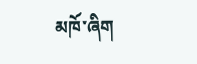མཁོ་ཞིག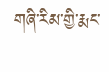གཞི་རིམ་གྱི་རྨང་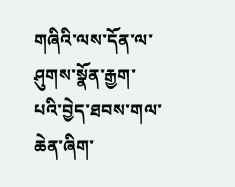གཞིའི་ལས་དོན་ལ་ཤུགས་སྣོན་རྒྱག་པའི་བྱེད་ཐབས་གལ་ཆེན་ཞིག་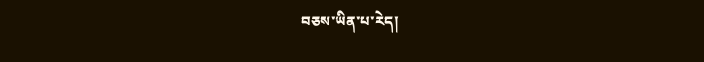བཅས་ཡིན་པ་རེད།